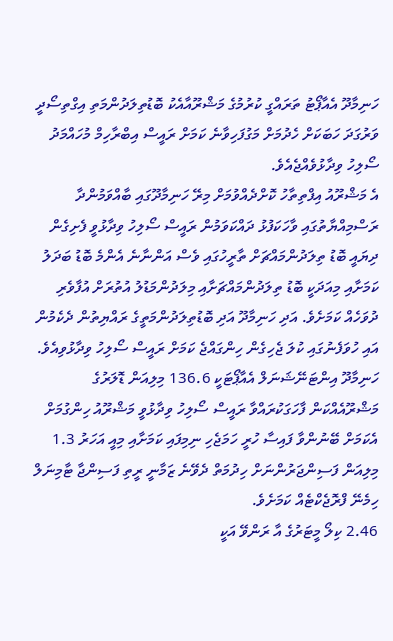ހަނިމާދޫ އެއާޕޯޓު ތަރައްގީ ކުރުމުގެ މަޝްރޫއާއެކު ބޮޑުތިލަދުންމަތި އިގްތިސޯދީ ވަރުގަދަ ހަބަކަށް ހެދުމަށް މަގުފަހިވާނެ ކަމަށް ރައީސް އިބްރާހިމް މުހައްމަދު ސޯލިހު ވިދާޅުވެއްޖެއެވެ.
އެ މަޝްރޫއު އިފްތިތާހު ކޮށްދެއްވުމަށް މިރޭ ހަނިމާދޫގައި ބާއްވަމުންދާ ރަސްމިއްޔާތުގައި ވާހަކަފުޅު ދައްކަވަމުން ރައީސް ސޯލިހު ވިދާޅުވީ ފެށިގެން ދިޔައީ ބޮޑު ތިލަދުންމައްޗަށް ތާރީހުގައި ވެސް އަންނާނެ އެންމެ ބޮޑު ބަދަލު ކަމަށާއި މިއަދަކީ ބޮޑު ތިލަދުންމައްޗަށާއި މިލަދުންމަޑުލު އުތުރަށް އުފާވެރި ދުވަހެއް ކަމަށެވެ. އަދި ހަނިމާދޫ އަދި ބޮޑުތިލަދުންމަތީގެ ރައްޔިތުން ދެކެމުން އައި ހުވަފެނުގައި ކުލަ ޖެހިގެން ހިންގައްޖެ ކަމަށް ރައީސް ސޯލިހު ވިދާޅުވިއެވެ.
ހަނިމާދޫ އިންޓަނޭޝަނަލް އެއާޕޯޓަކީ 136.6 މިލިއަން ޑޮލަރުގެ މަޝްރޫއެއްކަން ފާހަގަކުރައްވާ ރައީސް ސޯލިހު ވިދާޅުވީ މަޝްރޫއު ހިންގުމަށް އެކަމަށް ބޭނުންވާ ފައިސާ ހުރީ ހަމަޖެހި ނިމިފައި ކަމަށާއި މިއީ އަހަރު 1.3 މިލިއަން ފަސިންޖަރުންނަށް ހިދުމަތް ދެވޭނެ ޒަމާނީ ރީތި ފަސިންޖާ ޓާމިނަލް ހިމެނޭ ފްރޮޖެކްޓެއް ކަމަށެވެ.
2.46 ކިލޯ މީޓަރުގެ އާ ރަންވޭ އަކީ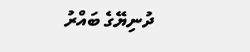ދުނިޔޭގެ ބައްރު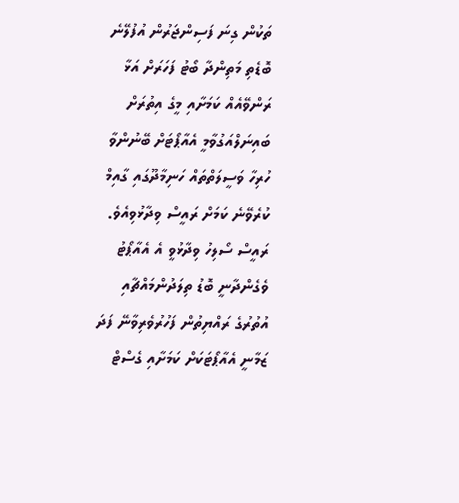ތަކުން ގިނަ ފަސިންޖަރުން އުފުލޭނެ ބޮޑެތި މަތިންދާ ބޯޓު ފަހަރަށް އަޅާ ރަންވޭއެއް ކަމަށާއި މީގެ އިތުރަށް ބައިނަލްއަގުވާމީ އެއާޕޯޓަށް ބޭނުންވާ ހުރިހާ ވަސީލަތްތައް ހަނިމާދޫގައި ގާއިމް ކުރެވޭނެ ކަމަށް ރައީސް ވިދާޅުވިއެވެ.
ރައީސް ސޯލިހު ވިދާޅުވީ އެ އެއާޕޯޓު ވެގެންދާނީ ބޮޑު ތިލަދުންމައްޗާއި އުތުރުގެ ރައްޔިތުން ފަހުރުވެރިވާނޭ ފަދަ ޒަމާނީ އެއާޕޯޓަކަށް ކަމަށާއި ގެސްޓް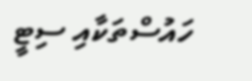ހައުސްތަކާއި ސިޓީ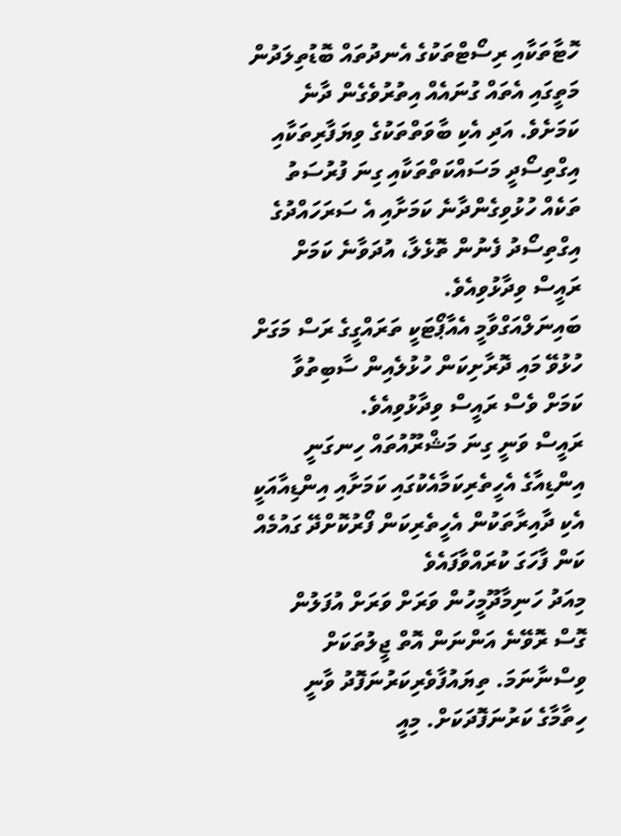ހޮޓާތަކާއި ރިސޯޓްތަކުގެ އެނދުތައް ބޮޑުތިލަދުން މަތީގައި އެތައް ގުނައެއް އިތުރުވެގެން ދާނެ ކަމަށެވެ. އަދި އެކި ބާވަތްތަކުގެ ވިޔަފާރިތަކާއި އިގްތިސޯދީ މަސައްކަތްތަކާއި ގިނަ ފުރުސަތު ތަކެއް ހުޅުވިގެންދާނެ ކަމަށާއި އެ ސަރަހައްދުގެ އިގްތިސޯދު ފެނުން ތޮޅެލާ، އުދަވާނެ ކަމަށް ރައީސް ވިދާޅުވިއެވެ.
ބައިނަލްއަގްވާމީ އެއާޕޯޓަކީ ތަރައްގީގެ ރަސް މަގަށް ހުޅުވޭ މައި ދޮރާށިކަން ހުޅުލެއިން ސާބިތުވާ ކަމަށް ވެސް ރައީސް ވިދާޅުވިއެވެ.
ރައީސް ވަނީ ގިނަ މަޝްރޫއުތައް ހިނގަނީ އިންޑިއާގެ އެހީތެރިކަމާއެކުގައި ކަމަށާއި އިންޑިއާއަކީ އެކި ދާއިރާތަކުން އެހީތެރިކަން ފޯރުކޮށްދޭ ގައުމެއް ކަން ފާހަގަ ކުރައްވާފައެވެ
މިއަދު ހަނިމާދޫމީހުން ވަރަށް ވަރަށް އުފަލުން ގޮސް ރޮވޭނެ އަންނަން އޮތް ޖީލުތަކަށް ވިސްނާނަމަ. ތިޔައުފާވެރިކަރުނަފޮދު ވާނީ ހިތާމާގެ ކަރުނަފޮދަކަށް. މިއީ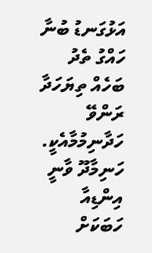އަޅުގަނޑު ބުނާ ހައްގު ތެދު ބަހެއް ތިޔަހަދާ ރަންވޭ ހަދާނިމުމާއެކީ. ހަނިމާދޫ ވާނީ އިންޑިއާ ހަބަކަށް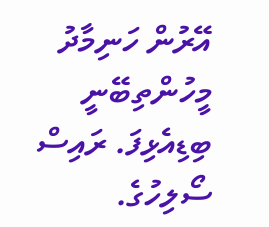އޭރުން ހަނިމާދު މީހުންތިބޭނީ ބިޑިއެޅިފަ. ރައިސް ސޯލިހުގެ.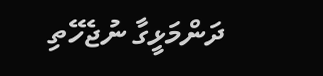ދަންމަޅީގާ ނުޖެހޭތި